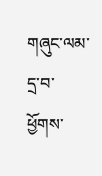གཞུང་ལམ་དྲ་བ་ཕྱོགས་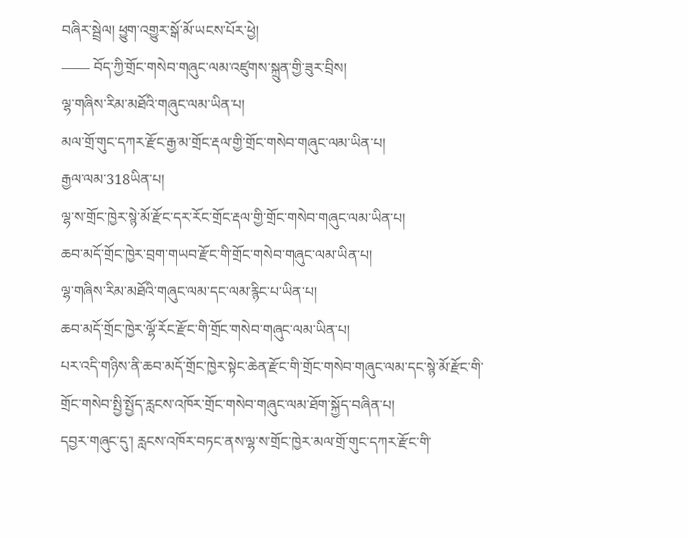བཞིར་སྦྲེལ། ཕྱུག་འགྱུར་སྒོ་མོ་ཡངས་པོར་ཕྱེ།
—— བོད་ཀྱི་གྲོང་གསེབ་གཞུང་ལམ་འཛུགས་སྐྲུན་གྱི་ཟུར་བྲིས།
ལྷ་གཞིས་རིམ་མཐོའི་གཞུང་ལམ་ཡིན་པ།
མལ་གྲོ་གུང་དཀར་རྫོང་རྒྱ་མ་གྲོང་རྡལ་གྱི་གྲོང་གསེབ་གཞུང་ལམ་ཡིན་པ།
རྒྱལ་ལམ་318ཡིན་པ།
ལྷ་ས་གྲོང་ཁྱེར་སྙེ་མོ་རྫོང་དར་རོང་གྲོང་རྡལ་གྱི་གྲོང་གསེབ་གཞུང་ལམ་ཡིན་པ།
ཆབ་མདོ་གྲོང་ཁྱེར་བྲག་གཡབ་རྫོང་གི་གྲོང་གསེབ་གཞུང་ལམ་ཡིན་པ།
ལྷ་གཞིས་རིམ་མཐོའི་གཞུང་ལམ་དང་ལམ་རྙིང་པ་ཡིན་པ།
ཆབ་མདོ་གྲོང་ཁྱེར་ལྷོ་རོང་རྫོང་གི་གྲོང་གསེབ་གཞུང་ལམ་ཡིན་པ།
པར་འདི་གཉིས་ནི་ཆབ་མདོ་གྲོང་ཁྱེར་སྟེང་ཆེན་རྫོང་གི་གྲོང་གསེབ་གཞུང་ལམ་དང་སྙེ་མོ་རྫོང་གི་གྲོང་གསེབ་སྤྱི་སྤྱོད་རླངས་འཁོར་གྲོང་གསེབ་གཞུང་ལམ་ཐོག་སྐྱོད་བཞིན་པ།
དབྱར་གཞུང་དུ་། རླངས་འཁོར་བཏང་ནས་ལྷ་ས་གྲོང་ཁྱེར་མལ་གྲོ་གུང་དཀར་རྫོང་གི་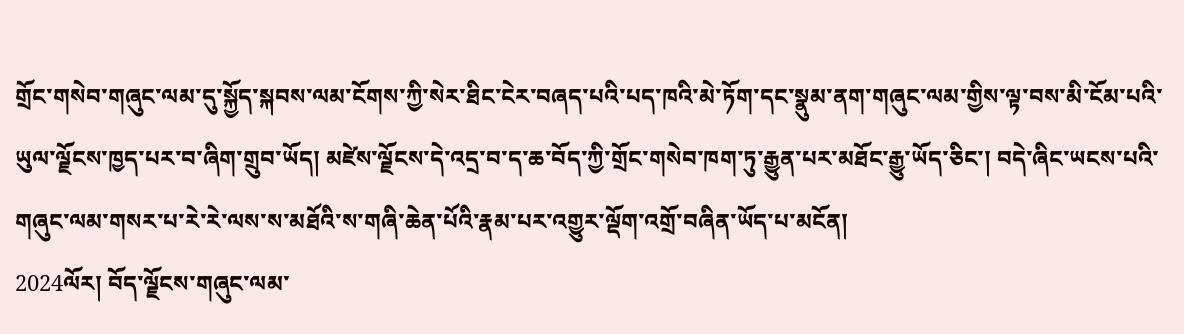གྲོང་གསེབ་གཞུང་ལམ་དུ་སྐྱོད་སྐབས་ལམ་ངོགས་ཀྱི་སེར་ཐིང་ངེར་བཞད་པའི་པད་ཁའི་མེ་ཏོག་དང་སྣུམ་ནག་གཞུང་ལམ་གྱིས་ལྟ་བས་མི་ངོམ་པའི་ཡུལ་ལྗོངས་ཁྱད་པར་བ་ཞིག་གྲུབ་ཡོད། མཛེས་ལྗོངས་དེ་འདྲ་བ་ད་ཆ་བོད་ཀྱི་གྲོང་གསེབ་ཁག་ཏུ་རྒྱུན་པར་མཐོང་རྒྱུ་ཡོད་ཅིང་། བདེ་ཞིང་ཡངས་པའི་གཞུང་ལམ་གསར་པ་རེ་རེ་ལས་ས་མཐོའི་ས་གཞི་ཆེན་པོའི་རྣམ་པར་འགྱུར་ལྡོག་འགྲོ་བཞིན་ཡོད་པ་མངོན།
2024ལོར། བོད་ལྗོངས་གཞུང་ལམ་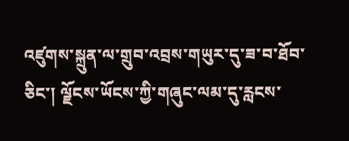འཛུགས་སྐྲུན་ལ་གྲུབ་འབྲས་གཡུར་དུ་ཟ་བ་ཐོབ་ཅིང་། ལྗོངས་ཡོངས་ཀྱི་གཞུང་ལམ་དུ་རླངས་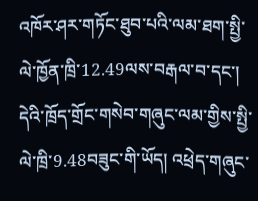འཁོར་ཤར་གཏོང་ཐུབ་པའི་ལམ་ཐག་སྤྱི་ལེ་ཁྱོན་ཁྲི་12.49ལས་བརྒལ་བ་དང་། དེའི་ཁྲོད་གྲོང་གསེབ་གཞུང་ལམ་གྱིས་སྤྱི་ལེ་ཁྲི་9.48བཟུང་གི་ཡོད། འཕྲེད་གཞུང་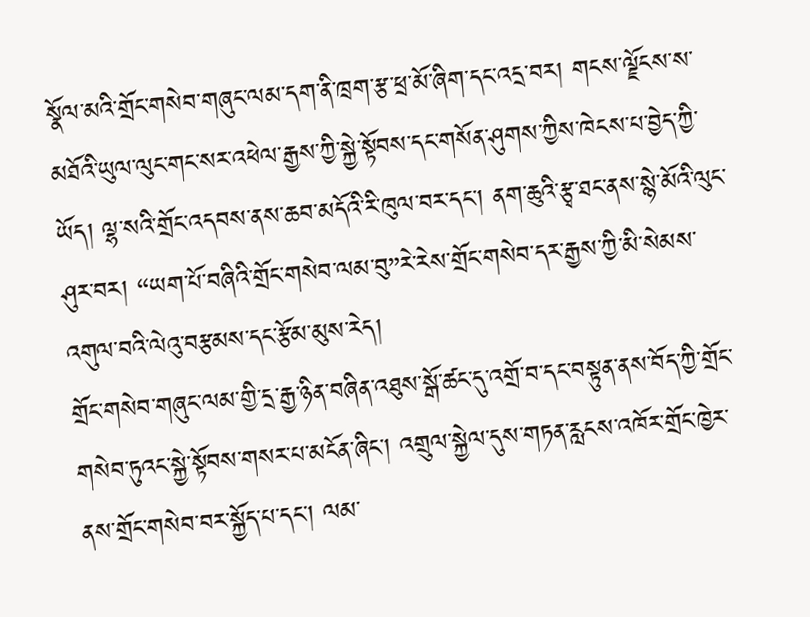སྣོལ་མའི་གྲོང་གསེབ་གཞུང་ལམ་དག་ནི་ཁྲག་རྩ་ཕྲ་མོ་ཞིག་དང་འདྲ་བར། གངས་ལྗོངས་ས་མཐོའི་ཡུལ་ལུང་གང་སར་འཕེལ་རྒྱས་ཀྱི་སྐྱེ་སྟོབས་དང་གསོན་ཤུགས་ཀྱིས་ཁེངས་པ་བྱེད་ཀྱི་ཡོད། ལྷ་སའི་གྲོང་འདབས་ནས་ཆབ་མདོའི་རི་ཁུལ་བར་དང་། ནག་ཆུའི་རྩྭ་ཐང་ནས་སྙེ་མོའི་ལུང་ཤུར་བར། “ཡག་པོ་བཞིའི་གྲོང་གསེབ་ལམ་བུ”རེ་རེས་གྲོང་གསེབ་དར་རྒྱས་ཀྱི་མི་སེམས་འགུལ་བའི་ལེའུ་བརྩམས་དང་རྩོམ་མུས་རེད།
གྲོང་གསེབ་གཞུང་ལམ་གྱི་དྲ་རྒྱ་ཉིན་བཞིན་འཐུས་སྒོ་ཚང་དུ་འགྲོ་བ་དང་བསྟུན་ནས་བོད་ཀྱི་གྲོང་གསེབ་ཏུའང་སྐྱེ་སྟོབས་གསར་པ་མངོན་ཞིང་། འགྲུལ་སྐྱེལ་དུས་གཏན་རླངས་འཁོར་གྲོང་ཁྱེར་ནས་གྲོང་གསེབ་བར་སྐྱོད་པ་དང་། ལམ་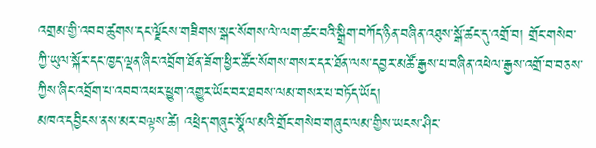འགྲམ་གྱི་འབབ་ཚུགས་དང་ལྗོངས་གཟིགས་སྒང་སོགས་ལེ་ལག་ཚང་བའི་སྒྲིག་བཀོད་ཉིན་བཞིན་འཐུས་སྒོ་ཚང་དུ་འགྲོ་བ། གྲོང་གསེབ་ཀྱི་ཡུལ་སྐོར་དང་ཁྱད་ལྡན་ཞིང་འབྲོག་ཐོན་ཟོག་ཕྱིར་ཚོང་སོགས་གསར་དར་ཐོན་ལས་དབྱར་མཚོ་རྒྱས་པ་བཞིན་འཕེལ་རྒྱས་འགྲོ་བ་བཅས་ཀྱིས་ཞིང་འབྲོག་པ་འབབ་འཕར་ཕྱུག་འགྱུར་ཡོང་བར་ཐབས་ལམ་གསར་པ་བཏོད་ཡོད།
མཁའ་དབྱིངས་ནས་མར་བལྟས་ཚེ། འཕྲེད་གཞུང་སྣོལ་མའི་གྲོང་གསེབ་གཞུང་ལམ་གྱིས་ཡངས་ཤིང་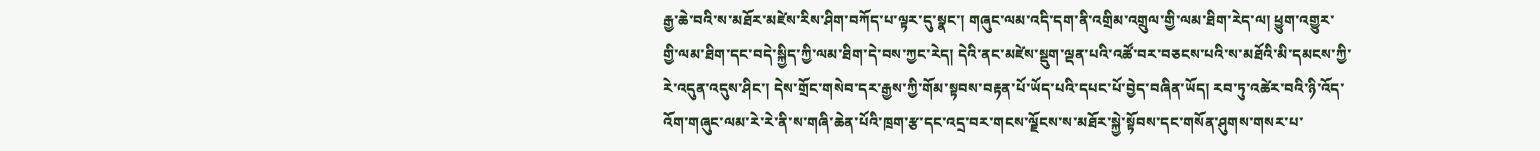རྒྱ་ཆེ་བའི་ས་མཐོར་མཛེས་རིས་ཤིག་བཀོད་པ་ལྟར་དུ་སྣང་། གཞུང་ལམ་འདི་དག་ནི་འགྲིམ་འགྲུལ་གྱི་ལམ་ཐིག་རེད་ལ། ཕྱུག་འགྱུར་གྱི་ལམ་ཐིག་དང་བདེ་སྐྱིད་ཀྱི་ལམ་ཐིག་དེ་བས་ཀྱང་རེད། དེའི་ནང་མཛེས་སྡུག་ལྡན་པའི་འཚོ་བར་བཅངས་པའི་ས་མཐོའི་མི་དམངས་ཀྱི་རེ་འདུན་འདུས་ཤིང་། དེས་གྲོང་གསེབ་དར་རྒྱས་ཀྱི་གོམ་སྟབས་བརྟན་པོ་ཡོད་པའི་དཔང་པོ་བྱེད་བཞིན་ཡོད། རབ་ཏུ་འཚེར་བའི་ཉི་འོད་འོག་གཞུང་ལམ་རེ་རེ་ནི་ས་གཞི་ཆེན་པོའི་ཁྲག་རྩ་དང་འདྲ་བར་གངས་ལྗོངས་ས་མཐོར་སྐྱེ་སྟོབས་དང་གསོན་ཤུགས་གསར་པ་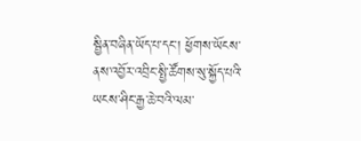སྦྱིན་བཞིན་ཡོད་པ་དང་། ཕྱོགས་ཡོངས་ནས་འབྱོར་འབྲིང་སྤྱི་ཚོགས་སུ་སྐྱོད་པའི་ཡངས་ཤིང་རྒྱ་ཆེ་བའི་ལམ་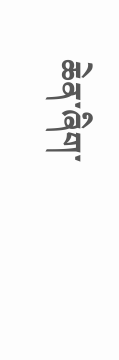ཆེན་ཞིག་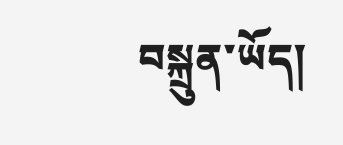བསྐྲུན་ཡོད།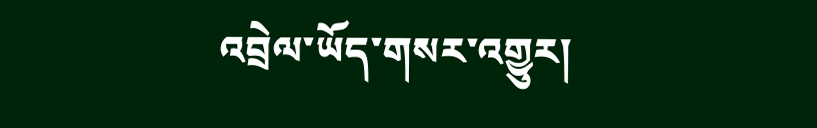འབྲེལ་ཡོད་གསར་འགྱུར།